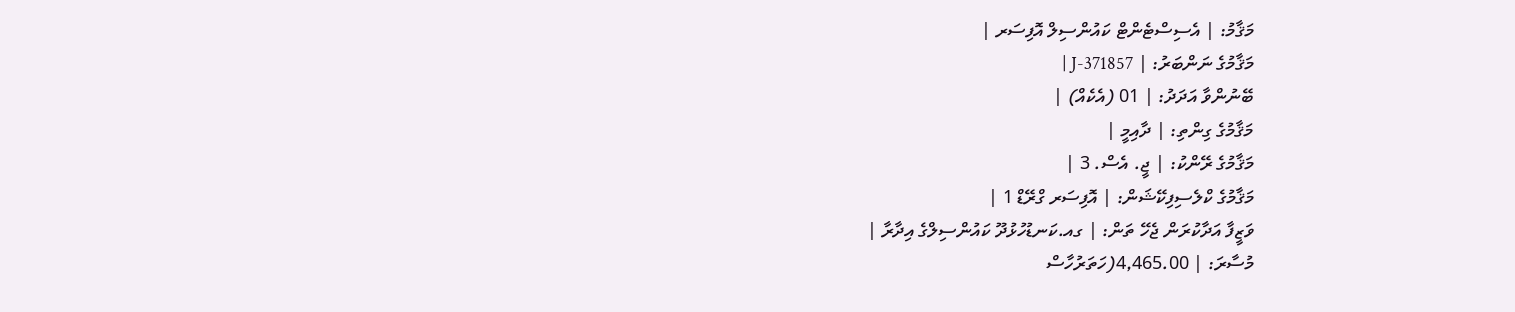މަޤާމު: | އެސިސްޓެންޓް ކައުންސިލް އޮފިސަރ |
މަޤާމުގެ ނަންބަރު: | J-371857 |
ބޭނުންވާ އަދަދު: | 01 (އެކެއް) |
މަޤާމުގެ ގިންތި: | ދާއިމީ |
މަޤާމުގެ ރޭންކު: | ޖީ. އެސް. 3 |
މަޤާމުގެ ކްލެސިފިކޭޝަން: | އޮފިސަރ ގްރޭޑް 1 |
ވަޒީފާ އަދާކުރަން ޖެހޭ ތަން: | ގއ.ކަނޑުހުޅުދޫ ކައުންސިލްގެ އިދާރާ |
މުސާރަ: | 4,465.00(ހަތަރުހާސް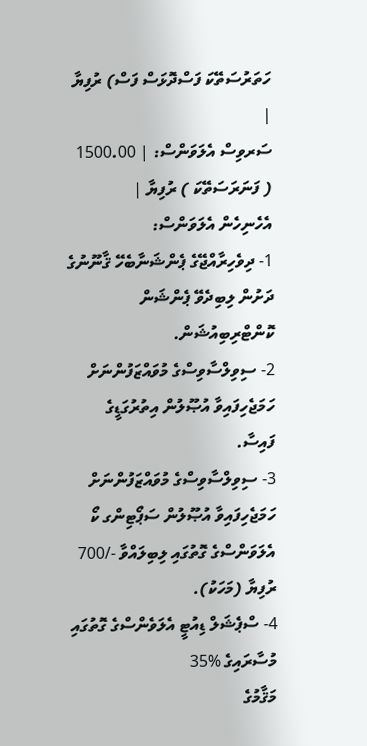ހަތަރުސަތޭކަ ފަސްދޮޅަސް ފަސް) ރުފިޔާ |
ސަރވިސް އެލަވަންސް: | 1500.00 ( ފަނަރަސަތޭކަ ) ރުފިޔާ |
އެހެނިހެން އެލަވަންސް:
1- ދިވެހިރާއްޖޭގެ ޕެންޝަނާބެހޭ ޤާނޫނުގެ ދަށުން ލިބިދެވޭ ޕެންޝަން ކޮންޓްރިބިއުޝަން.
2- ސިވިލްސާވިސްގެ މުވައްޒަފުންނަށް ހަމަޖެހިފައިވާ އުޞޫލުން އިތުރުގަޑީގެ ފައިސާ.
3- ސިވިލްސާވިސްގެ މުވައްޒަފުންނަށް ހަމަޖެހިފައިވާ އުޞޫލުން ސަޕޯޓިންގ ކޯ އެލަވަންސްގެ ގޮތުގައި ލިބިލައްވާ -/700 ރުފިޔާ (މަހަކު).
4- ސްޕެޝަލް ޑިއުޓީ އެލަވެންސްގެ ގޮތުގައި މުސާރައިގެ %35
މަޤާމުގެ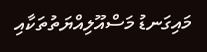މައިގަނޑު މަސްއޫލިއްޔަތުތަކާއި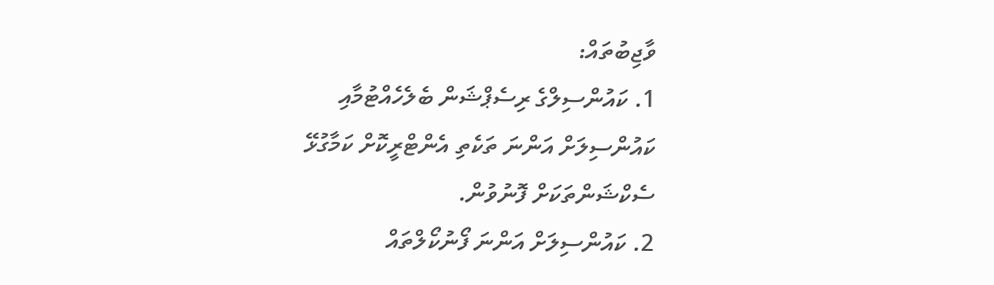ވާޖިބުތައް:
1. ކައުންސިލްގެ ރިސެޕްޝަން ބެލެހެއްޓުމާއި ކައުންސިލަށް އަންނަ ތަކެތި އެންޓްރީކޮށް ކަމާގުޅޭ ސެކްޝަންތަކަށް ފޮނުވުން.
2. ކައުންސިލަށް އަންނަ ފޯނުކޯލްތައް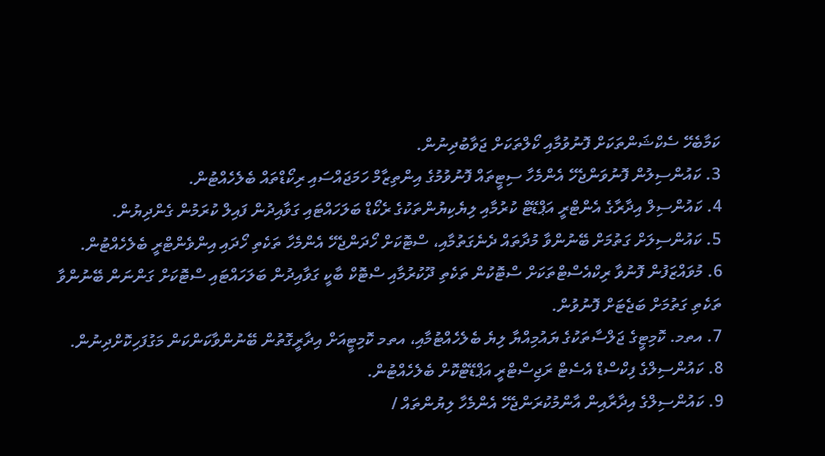ކަމާބެހޭ ސެކްޝަންތަކަށް ފޮނުވުމާއި ކޯލްތަކަށް ޖަވާބުދިނުން.
3. ކައުންސިލުން ފޮނުވަންޖެހޭ އެންމެހާ ސިޓީތައް ފޮނުވުމުގެ އިންތިޒާމް ހަމަޖައްސައި ރިކޯޑްތައް ބެލެހެއްޓުން.
4. ކައުންސިލް އިދާރާގެ އެންޓްރީ އަޕްޑޭޓް ކުރުމާއި ލިޔެކިޔުންތަކުގެ ރެކޯޑް ބަލަހައްޓައި ގަވާއިދުން ފައިލް ކުރަމުން ގެންދިޔުން.
5. ކައުންސިލަށް ގަތުމަށް ބޭނުންވާ މުދާތައް ދެނެގަތުމާއި، ސްޓޮކަށް ހޯދަންޖެހޭ އެންމެހާ ތަކެތި ހޯދައި އިންވެންޓްރީ ބެލެހެއްޓުން.
6. މުވައްޒަފުން ފޮނުވާ ރިކްއެސްޓްތަކަށް ސްޓޮކުން ތަކެތި ދޫކުރުމާއި ސްޓޮކް ބާކީ ގަވާއިދުން ބަލަހައްޓައި ސްޓޮކަށް ގަންނަން ބޭނުންވާ ތަކެތި ގަތުމަށް ބަޖެޓަށް ފޮނުވުން.
7. އތމ. ކޮމިޓީގެ ޖަލްސާތަކުގެ ޔައުމިއްޔާ ލިޔެ ބެލެހެއްޓުމާއި، އތމ ކޮމިޓީއަށް އިދާރީގޮތުން ބޭނުންވާކަންކަން މަގުފަހިކޮށްދިނުން.
8. ކައުންސިލްގެ ފިކްސްޑް އެސެޓް ރަޖިސްޓްރީ އަޕްޑޭޓްކޮށް ބެލެހެއްޓުން.
9. ކައުންސިލްގެ އިދާރާއިން އާންމުކުރަންޖެހޭ އެންމެހާ ލިޔުންތައް /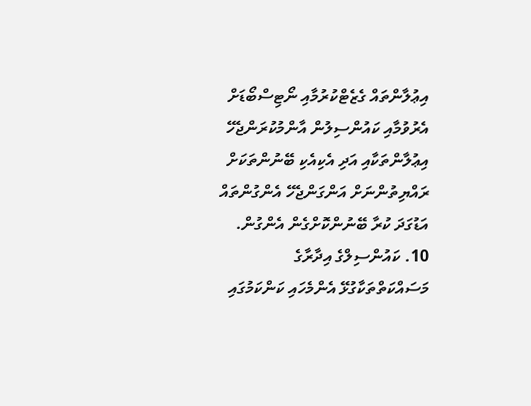އިޢުލާންތައް ގެޒެޓްކުރުމާއި ނޯޓިސްބޯޑަށް އެރުވުމާއި ކައުންސިލުން އާންމުކުރަންޖެހޭ އިޢުލާންތަކާއި އަދި އެކިއެކި ބޭނުންތަކަށް ރައްޔިތުންނަށް އަންގަންޖެހޭ އެންގުންތައް އަޑުގަދަ ކުރާ ބޭނުންކޮށްގެން އެންގުން.
10. ކައުންސިލްގެ އިދާރާގެ މަސައްކަތްތަކާގުޅޭ އެންމެހައި ކަންކަމުގައި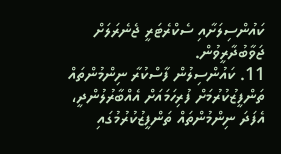ކައުންސިލަށާއި ސެކްރެޓަރީ ޖެނެރަލަށް ޖަވާބުދާރީވުން.
11. ކައުންސިލުން ފާސްކުރާ ނިންމުންތައް ތަންފީޒުކުރުމަށް ފުރިހަމައަށް އެއްބާރުލުންދީ، އެފަދަ ނިންމުންތައް ތަންފީޒުކުރުމުގައި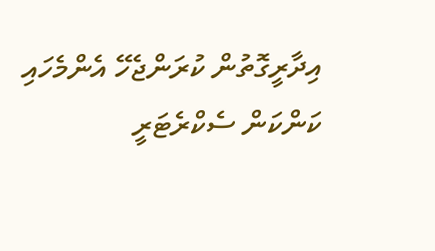އިދާރީގޮތުން ކުރަންޖެހޭ އެންމެހައި ކަންކަން ސެކްރެޓަރީ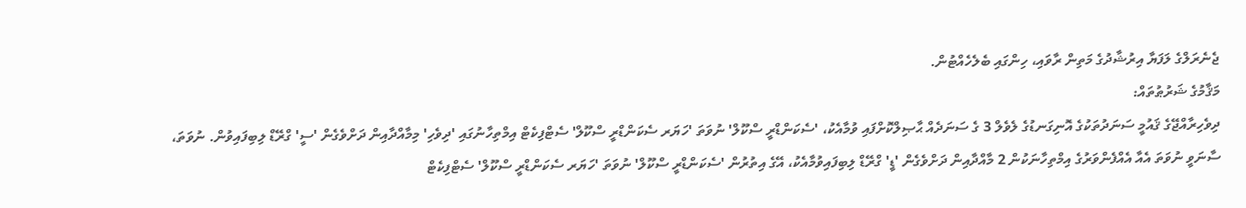ޖެނެރަލްގެ ލަފަޔާ އިރުޝާދުގެ މަތިން ރާވައި، ހިންގައި ބެލެހެއްޓުން.
މަޤާމުގެ ޝަރުޠުތައް:
ދިވެހިރާއްޖޭގެ ޤައުމީ ސަނަދުތަކުގެ އޮނިގަނޑުގެ ލެވެލް 3 ގެ ސަނަދެއް ޙާޞިލްކޮށްފައި ވުމާއެކު، 'ސެކަންޑްރީ ސްކޫލް' ނުވަތަ 'ހަޔަރ ސެކަންޑްރީ ސްކޫލް' ސެޓްފިކެޓް އިމްތިހާނުގައި 'ދިވެހި' މިމާއްދާއިން ދަށްވެގެން 'ސީ' ގްރޭޑް ލިބިފައިވުން. ނުވަތަ،
ސާނަވީ ނުވަތަ އެއާ އެއްފެންވަރުގެ އިމްތިހާނަކުން 2 މާއްދާއިން ދަށްވެގެން 'ޑީ' ގްރޭޑް ލިބިފައިވުމާއެކު، އޭގެ އިތުރުން 'ސެކަންޑްރީ ސްކޫލް' ނުވަތަ 'ހަޔަރ ސެކަންޑްރީ ސްކޫލް' ސެޓްފިކެޓް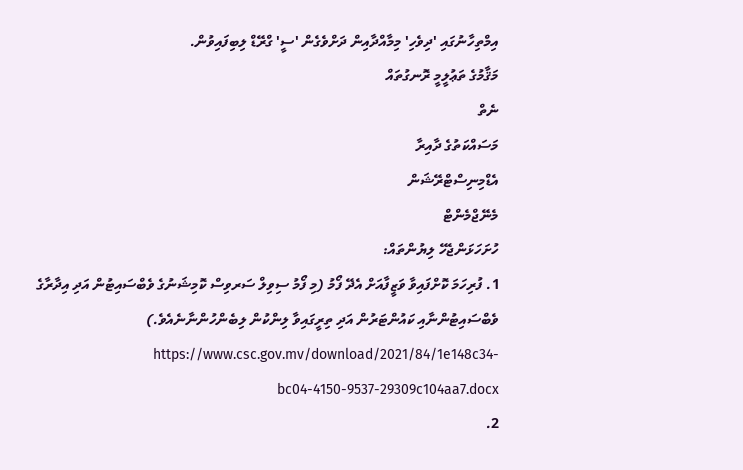އިމްތިހާނުގައި 'ދިވެހި' މިމާއްދާއިން ދަށްވެގެން 'ސީ' ގްރޭޑް ލިބިފައިވުން.
މަޤާމުގެ ތަޢުލީމީ ރޮނގުތައް
ނެތް
މަސައްކަތުގެ ދާއިރާ
އެޑްމިނިސްޓްރޭޝަން
މެނޭޖްމެންޓް
ހުށަހަޅަންޖެހޭ ލިޔުންތައް:
1. ފުރިހަމަ ކޮށްފައިވާ ވަޒީފާއަށް އެދޭ ފޯމު (މި ފޯމު ސިވިލް ސަރވިސް ކޮމިޝަނުގެ ވެބްސައިޓުން އަދި އިދާރާގެ ވެބްސައިޓުންނާއި ކައުންޓަރުން އަދި ތިރީގައިވާ ލިންކުން ލިބެންހުންނާނެއެވެ.) https://www.csc.gov.mv/download/2021/84/1e148c34-bc04-4150-9537-29309c104aa7.docx
2.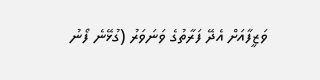ވަޒީފާއަށް އެދޭ ފަރާތުގެ ވަނަވަރު (ގުޅޭނެ ފޯނު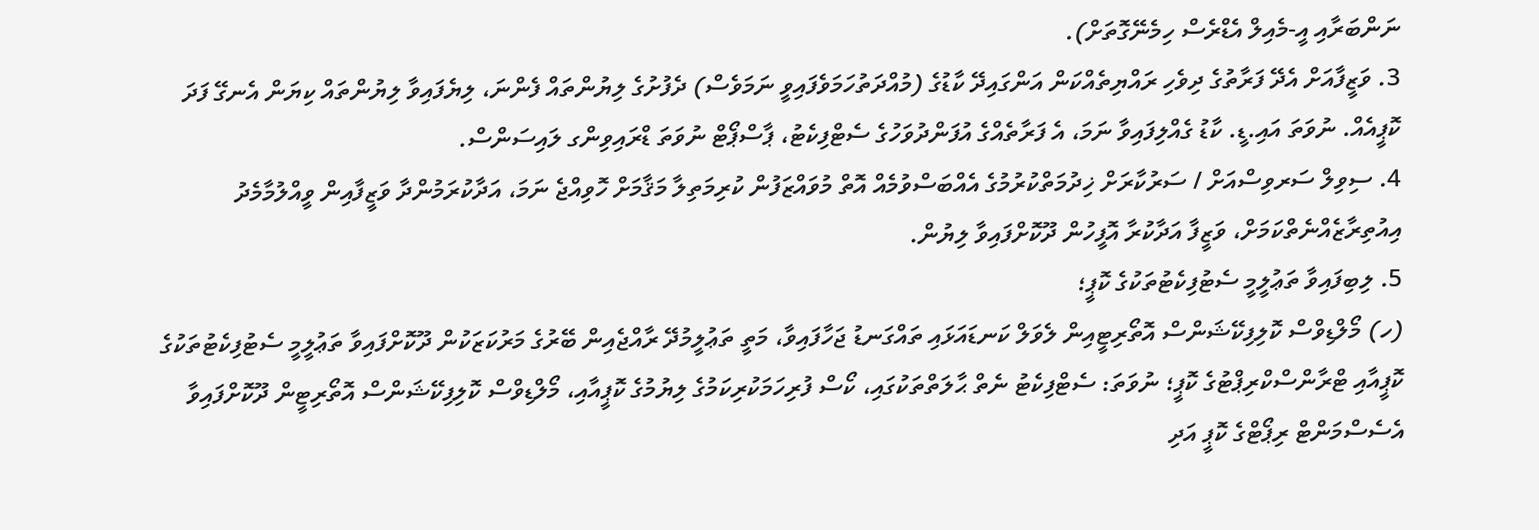ނަންބަރާއި އީ-މެއިލް އެޑްރެސް ހިމެނޭގޮތަށް).
3. ވަޒީފާއަށް އެދޭ ފަރާތުގެ ދިވެހި ރައްޔިތެއްކަން އަންގައިދޭ ކާޑުގެ (މުއްދަތުހަމަވެފައިވީ ނަމަވެސް) ދެފުށުގެ ލިޔުންތައް ފެންނަ، ލިޔެފައިވާ ލިޔުންތައް ކިޔަން އެނގޭ ފަދަ ކޮޕީއެއް. ނުވަތަ އައި.ޑީ. ކާޑު ގެއްލިފައިވާ ނަމަ، އެ ފަރާތެއްގެ އުފަންދުވަހުގެ ސެޓްފިކެޓު، ޕާސްޕޯޓް ނުވަތަ ޑްރައިވިންގ ލައިސަންސް.
4. ސިވިލް ސަރވިސްއަށް / ސަރުކާރަށް ޚިދުމަތްކުރުމުގެ އެއްބަސްވުމެއް އޮތް މުވައްޒަފުން ކުރިމަތިލާ މަޤާމަށް ހޮވިއްޖެ ނަމަ، އަދާކުރަމުންދާ ވަޒީފާއިން ވީއްލުމާމެދު އިއުތިރާޒެއްނެތްކަމަށް، ވަޒީފާ އަދާކުރާ އޮފީހުން ދޫކޮށްފައިވާ ލިޔުން.
5. ލިބިފައިވާ ތަޢުލީމީ ސެޓުފިކެޓުތަކުގެ ކޮޕީ؛
(ހ) މޯލްޑިވްސް ކޮލިފިކޭޝަންސް އޮތޯރިޓީއިން ލެވަލް ކަނޑައަޅައި ތައްގަނޑު ޖަހާފައިވާ، މަތީ ތަޢުލީމުދޭ ރާއްޖެއިން ބޭރުގެ މަރުކަޒަކުން ދޫކޮށްފައިވާ ތަޢުލީމީ ސެޓުފިކެޓުތަކުގެ ކޮޕީއާއި ޓްރާންސްކްރިޕްޓުގެ ކޮޕީ؛ ނުވަތަ: ސެޓްފިކެޓު ނެތް ޙާލަތްތަކުގައި، ކޯސް ފުރިހަމަކުރިކަމުގެ ލިޔުމުގެ ކޮޕީއާއި، މޯލްޑިވްސް ކޮލިފިކޭޝަންސް އޮތޯރިޓީން ދޫކޮށްފައިވާ އެސެސްމަންޓް ރިޕޯޓްގެ ކޮޕީ އަދި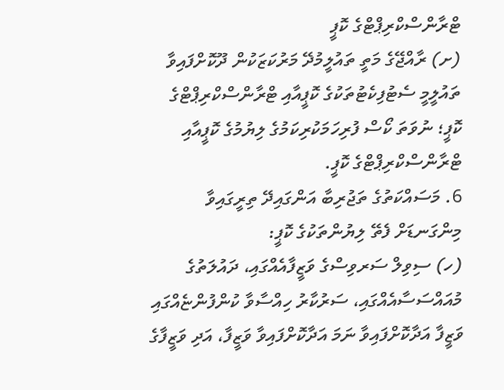ޓްރާންސްކްރިޕްޓްގެ ކޮޕީ
(ށ) ރާއްޖޭގެ މަތީ ތައުލީމުދޭ މަރުކަޒަކުން ދޫކޮށްފައިވާ ތައުލީމީ ސެޓުފިކެޓުތަކުގެ ކޮޕީއާއި ޓްރާންސްކްރިޕްޓްގެ ކޮޕީ؛ ނުވަތަ ކޯސް ފުރިހަމަކުރިކަމުގެ ލިޔުމުގެ ކޮޕީއާއި ޓްރާންސްކްރިޕްޓްގެ ކޮޕީ.
6. މަސައްކަތުގެ ތަޖުރިބާ އަންގައިދޭ ތިރީގައިވާ މިންގަނޑަށް ފެތޭ ލިޔުންތަކުގެ ކޮޕީ:
(ހ) ސިވިލް ސަރވިސްގެ ވަޒީފާއެއްގައި، ދައުލަތުގެ މުއައްސަސާއެއްގައި، ސަރުކާރު ހިއްސާވާ ކުންފުންޏެއްގައި ވަޒީފާ އަދާކޮށްފައިވާ ނަމަ އަދާކޮށްފައިވާ ވަޒީފާ، އަދި ވަޒީފާގެ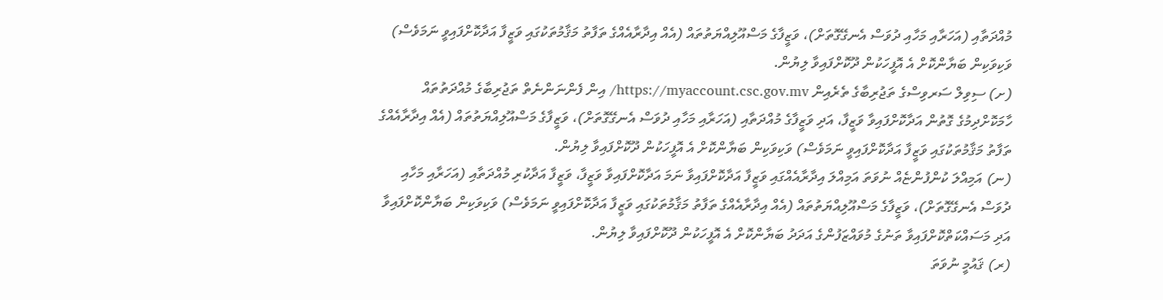މުއްދަތާއި (އަހަރާއި މަހާއި ދުވަސް އެނގޭގޮތަށް)، ވަޒީފާގެ މަސްއޫލިއްޔަތުތައް (އެއް އިދާރާއެއްގެ ތަފާތު މަޤާމުތަކުގައި ވަޒީފާ އަދާކޮށްފައިވީ ނަމަވެސް) ވަކިވަކިން ބަޔާންކޮށް އެ އޮފީހަކުން ދޫކޮށްފައިވާ ލިޔުން.
(ށ) ސިވިލް ސަރވިސްގެ ތަޖުރިބާގެ ތެރެއިން https://myaccount.csc.gov.mv/ އިން ފެންނަންނެތް ތަޖުރިބާގެ މުއްދަތުތައް ހާމަކޮށްދިމުގެ ގޮތުން އަދާކޮށްފައިވާ ވަޒީފާ، އަދި ވަޒީފާގެ މުއްދަތާއި (އަހަރާއި މަހާއި ދުވަސް އެނގޭގޮތަށް)، ވަޒީފާގެ މަސްއޫލިއްޔަތުތައް (އެއް އިދާރާއެއްގެ ތަފާތު މަޤާމުތަކުގައި ވަޒީފާ އަދާކޮށްފައިވީ ނަމަވެސް) ވަކިވަކިން ބަޔާންކޮށް އެ އޮފީހަކުން ދޫކޮށްފައިވާ ލިޔުން.
(ނ) އަމިއްލަ ކުންފުންޏެއް ނުވަތަ އަމިއްލަ އިދާރާއެއްގައި ވަޒީފާ އަދާކޮށްފައިވާ ނަމަ އަދާކޮށްފައިވާ ވަޒީފާ، ވަޒީފާ އަދާކުރި މުއްދަތާއި (އަހަރާއި މަހާއި ދުވަސް އެނގޭގޮތަށް)، ވަޒީފާގެ މަސްއޫލިއްޔަތުތައް (އެއް އިދާރާއެއްގެ ތަފާތު މަޤާމުތަކުގައި ވަޒީފާ އަދާކޮށްފައިވީ ނަމަވެސް) ވަކިވަކިން ބަޔާންކޮށްފައިވާ އަދި މަސައްކަތްކޮށްފައިވާ ތަނުގެ މުވައްޒަފުންގެ އަދަދު ބަޔާންކޮށް އެ އޮފީހަކުން ދޫކޮށްފައިވާ ލިޔުން.
(ރ) ޤައުމީ ނުވަތަ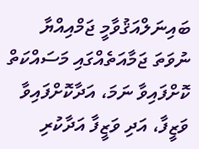ބައިނަލްއަޤުވާމީ ޖަމްއިއްޔާ ނުވަތަ ޖަމާއަތެއްގައި މަސައްކަތް ކޮށްފައިވާ ނަމަ، އަދާކޮށްފައިވާ ވަޒީފާ، އަދި ވަޒީފާ އަދާކުރި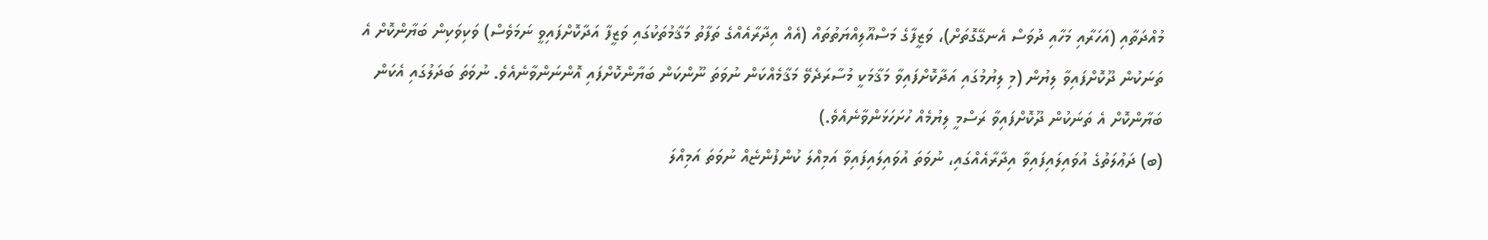މުއްދަތާއި (އަހަރާއި މަހާއި ދުވަސް އެނގޭގޮތަށް)، ވަޒީފާގެ މަސްއޫލިއްޔަތުތައް (އެއް އިދާރާއެއްގެ ތަފާތު މަޤާމުތަކުގައި ވަޒީފާ އަދާކޮށްފައިވީ ނަމަވެސް) ވަކިވަކިން ބަޔާންކޮށް އެ ތަނަކުން ދޫކޮށްފައިވާ ލިޔުން (މި ލިޔުމުގައި އަދާކޮށްފައިވާ މަޤާމަކީ މުސާރަދެވޭ މަޤާމެއްކަން ނުވަތަ ނޫންކަން ބަޔާންކޮށްފައި އޮންނަންވާނެއެވެ. ނުވަތަ ބަދަލުގައި އެކަން ބަޔާންކޮށް އެ ތަނަކުން ދޫކޮށްފައިވާ ރަސްމީ ލިޔުމެއް ހުށަހަޅަންވާނެއެވެ.)
(ބ) ދަޢުލަތުގެ އުވައިލައިފައިވާ އިދާރާއެއްގައި، ނުވަތަ އުވައިލައިފައިވާ އަމިއްލަ ކުންފުންޏެއް ނުވަތަ އަމިއްލަ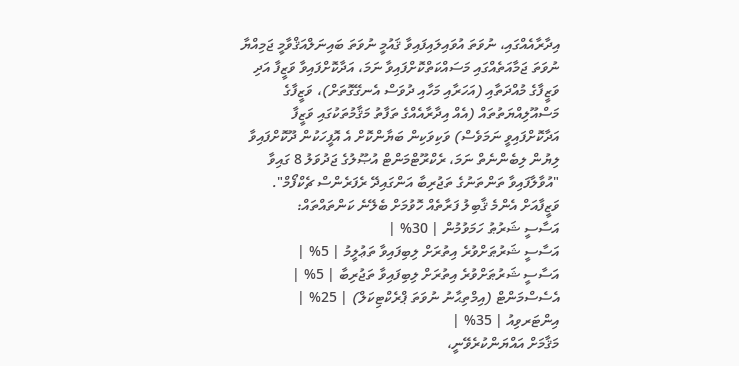އިދާރާއެއްގައި، ނުވަތަ އުވައިލައިފައިވާ ޤައުމީ ނުވަތަ ބައިނަލްއަޤްވާމީ ޖަމިއްޔާ ނުވަތަ ޖަމާއަތެއްގައި މަސައްކަތްކޮށްފައިވާ ނަމަ، އަދާކޮށްފައިވާ ވަޒީފާ އަދި ވަޒީފާގެ މުއްދަތާއި (އަހަރާއި މަހާއި ދުވަސް އެނގޭގޮތަށް)، ވަޒީފާގެ މަސްއޫލިއްޔަތުތައް (އެއް އިދާރާއެއްގެ ތަފާތު މަޤާމުތަކުގައި ވަޒީފާ އަދާކޮށްފައިވީ ނަމަވެސް) ވަކިވަކިން ބަޔާންކޮށް އެ އޮފީހަކުން ދޫކޮށްފައިވާ ލިޔުން ލިބެންނެތް ނަމަ، ރެކްރޫޓްމަންޓް އުޞޫލުގެ ޖަދުވަލު 8 ގައިވާ "އުވާލާފައިވާ ތަންތަނުގެ ތަޖުރިބާ އަންގައިދޭ ރެފަރެންސް ޗެކްފޯމް".
ވަޒީފާއަށް އެންމެ ޤާބިލު ފަރާތެއް ހޮވުމަށް ބެލޭނެ ކަންތައްތައް:
އަސާސީ ޝަރުޠު ހަމަވުމުން | 30% |
އަސާސީ ޝަރުޠަށްވުރެ އިތުރަށް ލިބިފައިވާ ތަޢުލީމު | 5% |
އަސާސީ ޝަރުޠަށްވުރެ އިތުރަށް ލިބިފައިވާ ތަޖުރިބާ | 5% |
އެސެސްމަންޓް (އިމްތިޙާނު ނުވަތަ ޕްރެކްޓިކަލް) | 25% |
އިންޓަރވިއު | 35% |
މަޤާމަށް އައްޔަންކުރެވޭނީ،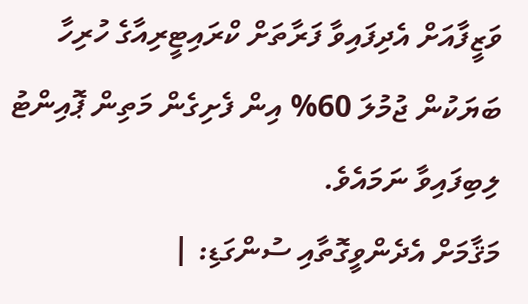ވަޒީފާއަށް އެދިފައިވާ ފަރާތަށް ކްރައިޓީރިއާގެ ހުރިހާ ބަޔަކުން ޖުމުލަ 60% އިން ފެށިގެން މަތިން ޕޮއިންޓު ލިބިފައިވާ ނަމައެވެ.
މަޤާމަށް އެދެންވީގޮތާއި ސުންގަޑި: |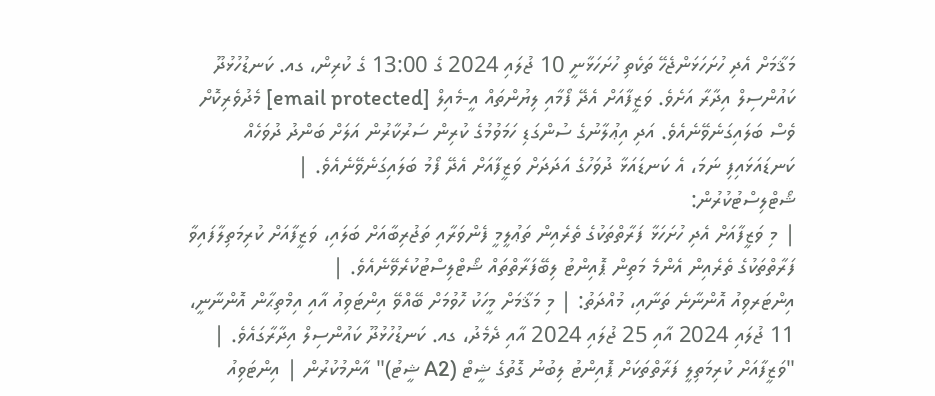މަޤާމަށް އެދި ހުށަހަޅަންޖެހޭ ތަކެތި ހުށަހަޅާނީ 10 ޖުލައި 2024 ގެ 13:00 ގެ ކުރިން، ގއ. ކަނޑުހުޅުދޫ ކައުންސިލް އިދާރާ އަށެވެ. ވަޒީފާއަށް އެދޭ ފޯމާއި ލިޔުންތައް އީ-މެއިލް [email protected] މެދުވެރިކޮށް ވެސް ބަލައިގަނެވޭނެއެވެ. އަދި އިޢުލާނުގެ ސުންގަޑި ހަމަވުމުގެ ކުރިން ސަރުކާރުން އަލަށް ބަންދު ދުވަހެއް ކަނޑައަޅައިފި ނަމަ، އެ ކަނޑައަޅާ ދުވަހުގެ އަދަދަށް ވަޒީފާއަށް އެދޭ ފޯމު ބަލައިގަނެވޭނެއެވެ. |
ޝޯޓްލިސްޓުކުރުން:
| މި ވަޒީފާއަށް އެދި ހުށަހަޅާ ފަރާތްތަކުގެ ތެރެއިން ތަޢުލީމީ ފެންވަރާއި ތަޖުރިބާއަށް ބަލައި، ވަޒީފާއަށް ކުރިމަތިލާފައިވާ ފަރާތްތަކުގެ ތެރެއިން އެންމެ މަތިން ޕޮއިންޓު ލިބޭފަރާތްތައް ޝޯޓްލިސްޓުކުރެވޭނެއެވެ. |
އިންޓަރވިއު އޮންނާނެ ތަނާއި، މުއްދަތު: | މި މަޤާމަށް މީހަކު ހޮވުމަށް ބޭއްވޭ އިންޓަވިއު އާއި އިމްތިޙާން އޮންނާނީ، 11 ޖުލައި 2024 އާއި 25 ޖުލައި 2024 އާއި ދެމެދު، ގއ. ކަނޑުހުޅުދޫ ކައުންސިލް އިދާރާގައެވެ. |
"ވަޒީފާއަށް ކުރިމަތިލީ ފަރާތްތަކަށް ޕޮއިންޓު ލިބުނު ގޮތުގެ ޝީޓް (A2 ޝީޓު)" އާންމުކުރުން | އިންޓަވިއު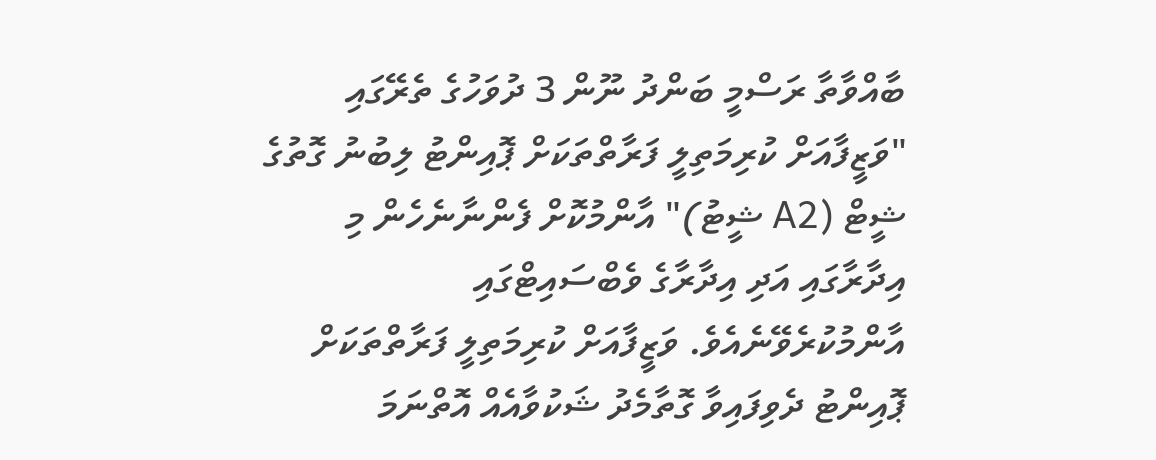ބާއްވާތާ ރަސްމީ ބަންދު ނޫން 3 ދުވަހުގެ ތެރޭގައި "ވަޒީފާއަށް ކުރިމަތިލީ ފަރާތްތަކަށް ޕޮއިންޓު ލިބުނު ގޮތުގެ ޝީޓް (A2 ޝީޓު)" އާންމުކޮށް ފެންނާނެހެން މި އިދާރާގައި އަދި އިދާރާގެ ވެބްސައިޓްގައި އާންމުކުރެވޭނެއެވެ. ވަޒީފާއަށް ކުރިމަތިލީ ފަރާތްތަކަށް ޕޮއިންޓު ދެވިފައިވާ ގޮތާމެދު ޝަކުވާއެއް އޮތްނަމަ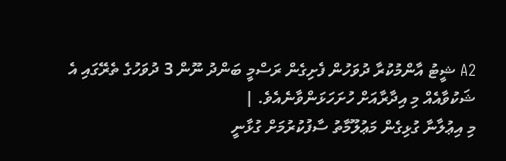A2 ޝީޓު އާންމުކުރާ ދުވަހުން ފެށިގެން ރަސްމީ ބަންދު ނޫން 3 ދުވަހުގެ ތެރޭގައި އެ ޝަކުވާއެއް މި އިދާރާއަށް ހުށަހަޅަންވާނެއެވެ. |
މި އިޢުލާނާ ގުޅިގެން މަޢުލޫމާތު ސާފުކުރުމަށް ގުޅާނީ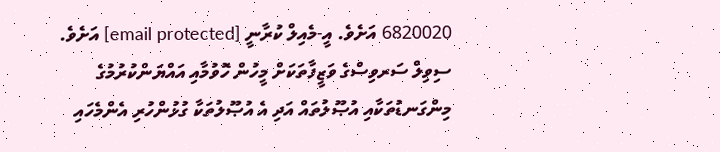6820020 އަށެވެ. އީ-މެއިލް ކުރާނީ [email protected] އަށެވެ. ސިވިލް ސަރވިސްގެ ވަޒީފާތަކަށް މީހުން ހޮވުމާއި އައްޔަންކުރުމުގެ މިންގަނޑުތަކާއި އުޞޫލުތައް އަދި އެ އުޞޫލުތަކާ ގުޅުންހުރި އެންމެހައި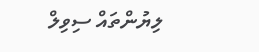ލިޔުންތައް ސިވިލް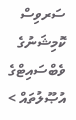ސަރވިސް ކޮމިޝަނުގެ ވެބްސައިޓްގެ އުޞޫލުތައް >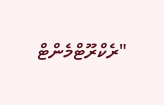"ރެކްރޫޓްމެންޓް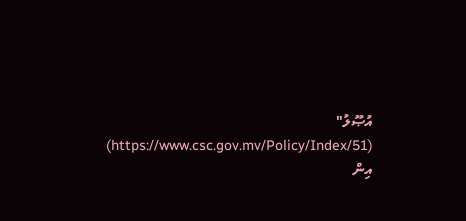އުޞޫލު" (https://www.csc.gov.mv/Policy/Index/51) އިން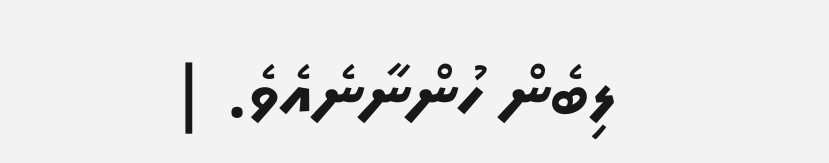ލިބެން ހުންނާނެއެވެ. |